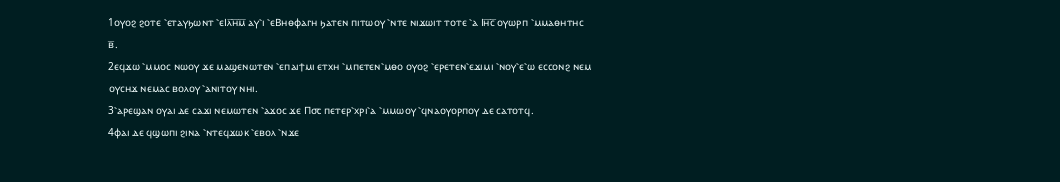1ⲟⲩⲟϩ ϩⲟⲧⲉ ⳿ⲉⲧⲁⲩϧⲱⲛⲧ ⳿ⲉⲒⲗ̅ⲏ̅ⲙ̅ ⲁⲩ⳿ⲓ ⳿ⲉⲂⲏⲑⲫⲁⲅⲏ ϧⲁⲧⲉⲛ ⲡⲓⲧⲱⲟⲩ ⳿ⲛⲧⲉ ⲛⲓϫⲱⲓⲧ ⲧⲟⲧⲉ ⳿ⲁ Ⲓⲏ̅ⲥ̅ ⲟⲩⲱⲣⲡ ⳿ⲙⲙⲁⲑⲏⲧⲏⲥ ⲃ̅.
2ⲉϥϫⲱ ⳿ⲙⲙⲟⲥ ⲛⲱⲟⲩ ϫⲉ ⲙⲁϣⲉⲛⲱⲧⲉⲛ ⳿ⲉⲡⲁⲓϯⲙⲓ ⲉⲧⲭⲏ ⳿ⲙⲡⲉⲧⲉⲛ⳿ⲙⲑⲟ ⲟⲩⲟϩ ⳿ⲉⲣⲉⲧⲉⲛ⳿ⲉϫⲓⲙⲓ ⳿ⲛⲟⲩ⳿ⲉ⳿ⲱ ⲉⲥⲥⲟⲛϩ ⲛⲉⲙ ⲟⲩⲥⲏϫ ⲛⲉⲙⲁⲥ ⲃⲟⲗⲟⲩ ⳿ⲁⲛⲓⲧⲟⲩ ⲛⲏⲓ.
3⳿ⲁⲣⲉϣⲁⲛ ⲟⲩⲁⲓ ⲇⲉ ⲥⲁϫⲓ ⲛⲉⲙⲱⲧⲉⲛ ⳿ⲁϫⲟⲥ ϫⲉ Ⲡ⳪ ⲡⲉⲧⲉⲣ⳿ⲭⲣⲓ⳿ⲁ ⳿ⲙⲙⲱⲟⲩ ⳿ϥⲛⲁⲟⲩⲟⲣⲡⲟⲩ ⲇⲉ ⲥⲁⲧⲟⲧϥ.
4ⲫⲁⲓ ⲇⲉ ϥϣⲱⲡⲓ ϩⲓⲛⲁ ⳿ⲛⲧⲉϥϫⲱⲕ ⳿ⲉⲃⲟⲗ ⳿ⲛϫⲉ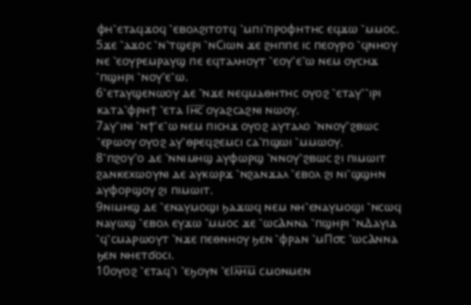ⲫⲏ⳿ⲉⲧⲁϥϫⲟϥ ⳿ⲉⲃⲟⲗϩⲓⲧⲟⲧϥ ⳿ⲙⲡⲓ⳿ⲡⲣⲟⲫⲏⲧⲏⲥ ⲉϥϫⲱ ⳿ⲙⲙⲟⲥ.
5ϫⲉ ⳿ⲁϫⲟⲥ ⳿ⲛ⳿ⲧϣⲉⲣⲓ ⳿ⲛⲤⲓⲱⲛ ϫⲉ ϩⲏⲡⲡⲉ ⲓⲥ ⲡⲉⲟⲩⲣⲟ ⳿ϥⲛⲏⲟⲩ ⲛⲉ ⳿ⲉⲟⲩⲣⲉⲙⲣⲁⲩϣ ⲡⲉ ⲉϥⲧⲁⲗⲏⲟⲩⲧ ⳿ⲉⲟⲩ⳿ⲉ⳿ⲱ ⲛⲉⲙ ⲟⲩⲥⲏϫ ⳿ⲡϣⲏⲣⲓ ⳿ⲛⲟⲩ⳿ⲉ⳿ⲱ.
6⳿ⲉⲧⲁⲩϣⲉⲛⲱⲟⲩ ⲇⲉ ⳿ⲛϫⲉ ⲛⲉϥⲙⲁⲑⲏⲧⲏⲥ ⲟⲩⲟϩ ⳿ⲉⲧⲁⲩ⳿⳿ⲓⲣⲓ ⲕⲁⲧⲁ⳿ⲫⲣⲏϯ ⳿ⲉⲧⲁ Ⲓⲏ̅ⲥ̅ ⲟⲩⲁϩⲥⲁϩⲛⲓ ⲛⲱⲟⲩ.
7ⲁⲩ⳿ⲓⲛⲓ ⳿ⲛϯ⳿ⲉ⳿ⲱ ⲛⲉⲙ ⲡⲓⲥⲏϫ ⲟⲩⲟϩ ⲁⲩⲧⲁⲗⲟ ⳿ⲛⲛⲟⲩ⳿ϩⲃⲱⲥ ⳿ⲉⲣⲱⲟⲩ ⲟⲩⲟϩ ⲁⲩ⳿ⲑⲣⲉϥϩⲉⲙⲥⲓ ⲥⲁ⳿ⲡϣⲱⲓ ⳿ⲙⲙⲱⲟⲩ.
8⳿ⲡϩⲟⲩ⳿ⲟ ⲇⲉ ⳿ⲛⲛⲓⲙⲏϣ ⲁⲩⲫⲱⲣϣ ⳿ⲛⲛⲟⲩ⳿ϩⲃⲱⲥ ϩⲓ ⲡⲓⲙⲱⲓⲧ ϩⲁⲛⲕⲉⲭⲱⲟⲩⲛⲓ ⲇⲉ ⲁⲩⲕⲱⲣϫ ⳿ⲛϩⲁⲛϫⲁⲗ ⳿ⲉⲃⲟⲗ ϩⲓ ⲛⲓ⳿ϣϣⲏⲛ ⲁⲩⲫⲟⲣϣⲟⲩ ϩⲓ ⲡⲓⲙⲱⲓⲧ.
9ⲛⲓⲙⲏϣ ⲇⲉ ⳿ⲉⲛⲁⲩⲙⲟϣⲓ ϧⲁϫⲱϥ ⲛⲉⲙ ⲛⲏ⳿ⲉⲛⲁⲩⲙⲟϣⲓ ⳿ⲛⲥⲱϥ ⲛⲁⲩⲱϣ ⳿ⲉⲃⲟⲗ ⲉⲩϫⲱ ⳿ⲙⲙⲟⲥ ϫⲉ ⳿ⲱⲥⲀⲛⲛⲁ ⳿ⲡϣⲏⲣⲓ ⳿ⲛⲆⲁⲩⲓⲇ ⳿ϥ⳿ⲥⲙⲁⲣⲱⲟⲩⲧ ⳿ⲛϫⲉ ⲡⲉⲑⲛⲏⲟⲩ ϧⲉⲛ ⳿ⲫⲣⲁⲛ ⳿ⲙⲠ⳪ ⳿ⲱⲥⲀⲛⲛⲁ ϧⲉⲛ ⲛⲏⲉⲧϭⲟⲥⲓ.
10ⲟⲩⲟϩ ⳿ⲉⲧⲁϥ⳿ⲓ ⳿ⲉϧⲟⲩⲛ ⳿ⲉⲒⲗ̅ⲏ̅ⲙ̅ ⲥⲙⲟⲛⲙⲉⲛ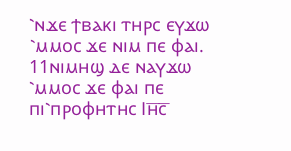⳿ⲛϫⲉ ϯⲃⲁⲕⲓ ⲧⲏⲣⲥ ⲉⲩϫⲱ ⳿ⲙⲙⲟⲥ ϫⲉ ⲛⲓⲙ ⲡⲉ ⲫⲁⲓ.
11ⲛⲓⲙⲏϣ ⲇⲉ ⲛⲁⲩϫⲱ ⳿ⲙⲙⲟⲥ ϫⲉ ⲫⲁⲓ ⲡⲉ ⲡⲓ⳿ⲡⲣⲟⲫⲏⲧⲏⲥ Ⲓⲏ̅ⲥ̅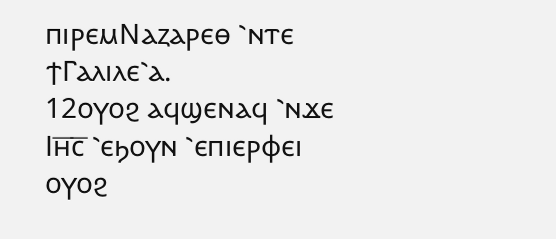ⲡⲓⲣⲉⲙⲚⲁⲍⲁⲣⲉⲑ ⳿ⲛⲧⲉ ϯⲄⲁⲗⲓⲗⲉ⳿ⲁ.
12ⲟⲩⲟϩ ⲁϥϣⲉⲛⲁϥ ⳿ⲛϫⲉ Ⲓⲏ̅ⲥ̅ ⳿ⲉϧⲟⲩⲛ ⳿ⲉⲡⲓⲉⲣⲫⲉⲓ ⲟⲩⲟϩ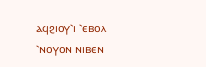ⲁϥϩⲓⲟⲩ⳿ⲓ ⳿ⲉⲃⲟⲗ ⳿ⲛⲟⲩⲟⲛ ⲛⲓⲃⲉⲛ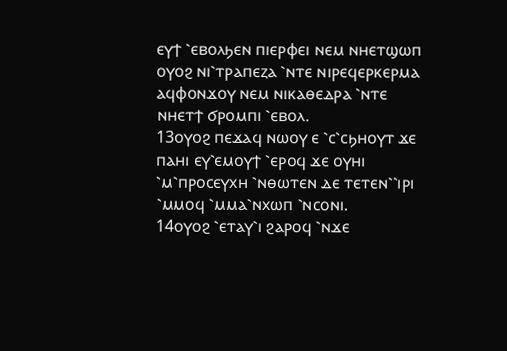ⲉⲩϯ ⳿ⲉⲃⲟⲗϧⲉⲛ ⲡⲓⲉⲣⲫⲉⲓ ⲛⲉⲙ ⲛⲏⲉⲧϣⲱⲡ ⲟⲩⲟϩ ⲛⲓ⳿ⲧⲣⲁⲡⲉⲍⲁ ⳿ⲛⲧⲉ ⲛⲓⲣⲉϥⲉⲣⲕⲉⲣⲙⲁ ⲁϥⲫⲟⲛϫⲟⲩ ⲛⲉⲙ ⲛⲓⲕⲁⲑⲉⲇⲣⲁ ⳿ⲛⲧⲉ ⲛⲏⲉⲧϯ ϭⲣⲟⲙⲡⲓ ⳿ⲉⲃⲟⲗ.
13ⲟⲩⲟϩ ⲡⲉϫⲁϥ ⲛⲱⲟⲩ ⲉ ⳿ⲥ⳿ⲥϧⲏⲟⲩⲧ ϫⲉ ⲡⲁⲏⲓ ⲉⲩ⳿ⲉⲙⲟⲩϯ ⳿ⲉⲣⲟϥ ϫⲉ ⲟⲩⲏⲓ ⳿ⲙ⳿ⲡⲣⲟⲥⲉⲩⲭⲏ ⳿ⲛⲑⲱⲧⲉⲛ ⲇⲉ ⲧⲉⲧⲉⲛ⳿⳿ⲓⲣⲓ ⳿ⲙⲙⲟϥ ⳿ⲙⲙⲁ⳿ⲛⲭⲱⲡ ⳿ⲛⲥⲟⲛⲓ.
14ⲟⲩⲟϩ ⳿ⲉⲧⲁⲩ⳿ⲓ ϩⲁⲣⲟϥ ⳿ⲛϫⲉ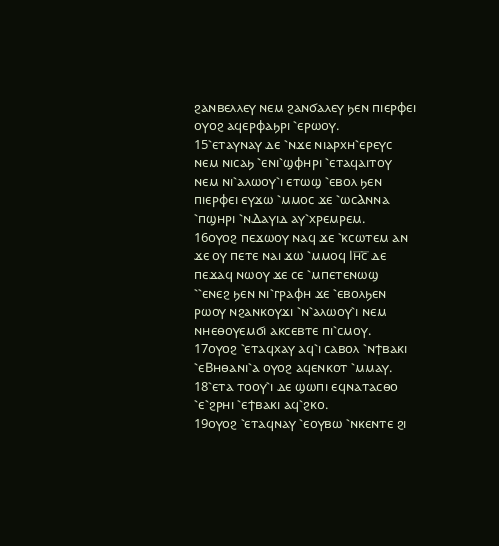ϩⲁⲛⲃⲉⲗⲗⲉⲩ ⲛⲉⲙ ϩⲁⲛϭⲁⲗⲉⲩ ϧⲉⲛ ⲡⲓⲉⲣⲫⲉⲓ ⲟⲩⲟϩ ⲁϥⲉⲣⲫⲁϧⲣⲓ ⳿ⲉⲣⲱⲟⲩ.
15⳿ⲉⲧⲁⲩⲛⲁⲩ ⲇⲉ ⳿ⲛϫⲉ ⲛⲓⲁⲣⲭⲏ⳿ⲉⲣⲉⲩⲥ ⲛⲉⲙ ⲛⲓⲥⲁϧ ⳿ⲉⲛⲓ⳿ϣⲫⲏⲣⲓ ⳿ⲉⲧⲁϥⲁⲓⲧⲟⲩ ⲛⲉⲙ ⲛⲓ⳿ⲁⲗⲱⲟⲩ⳿ⲓ ⲉⲧⲱϣ ⳿ⲉⲃⲟⲗ ϧⲉⲛ ⲡⲓⲉⲣⲫⲉⲓ ⲉⲩϫⲱ ⳿ⲙⲙⲟⲥ ϫⲉ ⳿ⲱⲥⲀⲛⲛⲁ ⳿ⲡϣⲏⲣⲓ ⳿ⲛⲆⲁⲩⲓⲇ ⲁⲩ⳿ⲭⲣⲉⲙⲣⲉⲙ.
16ⲟⲩⲟϩ ⲡⲉϫⲱⲟⲩ ⲛⲁϥ ϫⲉ ⳿ⲕⲥⲱⲧⲉⲙ ⲁⲛ ϫⲉ ⲟⲩ ⲡⲉⲧⲉ ⲛⲁⲓ ϫⲱ ⳿ⲙⲙⲟϥ Ⲓⲏ̅ⲥ̅ ⲇⲉ ⲡⲉϫⲁϥ ⲛⲱⲟⲩ ϫⲉ ⲥⲉ ⳿ⲙⲡⲉⲧⲉⲛⲱϣ ⳿⳿ⲉⲛⲉϩ ϧⲉⲛ ⲛⲓ⳿ⲅⲣⲁⲫⲏ ϫⲉ ⳿ⲉⲃⲟⲗϧⲉⲛ ⲣⲱⲟⲩ ⲛϩⲁⲛⲕⲟⲩϫⲓ ⳿ⲛ⳿ⲁⲗⲱⲟⲩ⳿ⲓ ⲛⲉⲙ ⲛⲏⲉⲑⲟⲩⲉⲙϭⲓ ⲁⲕⲥⲉⲃⲧⲉ ⲡⲓ⳿ⲥⲙⲟⲩ.
17ⲟⲩⲟϩ ⳿ⲉⲧⲁϥⲭⲁⲩ ⲁϥ⳿ⲓ ⲥⲁⲃⲟⲗ ⳿ⲛϯⲃⲁⲕⲓ ⳿ⲉⲂⲏⲑⲁⲛⲓ⳿ⲁ ⲟⲩⲟϩ ⲁϥⲉⲛⲕⲟⲧ ⳿ⲙⲙⲁⲩ.
18⳿ⲉⲧⲁ ⲧⲟⲟⲩ⳿ⲓ ⲇⲉ ϣⲱⲡⲓ ⲉϥⲛⲁⲧⲁⲥⲑⲟ ⳿ⲉ⳿ϩⲣⲏⲓ ⳿ⲉϯⲃⲁⲕⲓ ⲁϥ⳿ϩⲕⲟ.
19ⲟⲩⲟϩ ⳿ⲉⲧⲁϥⲛⲁⲩ ⳿ⲉⲟⲩⲃⲱ ⳿ⲛⲕⲉⲛⲧⲉ ϩⲓ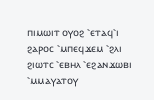ⲡⲓⲙⲱⲓⲧ ⲟⲩⲟϩ ⳿ⲉⲧⲁϥ⳿ⲓ ϩⲁⲣⲟⲥ ⳿ⲙⲡⲉϥϫⲉⲙ ⳿ϩⲗⲓ ϩⲓⲱⲧⲥ ⳿ⲉⲃⲏⲗ ⳿ⲉϩⲁⲛϫⲱⲃⲓ ⳿ⲙⲙⲁⲩⲁⲧⲟⲩ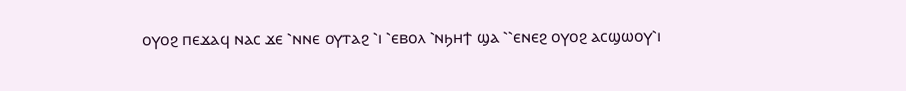ⲟⲩⲟϩ ⲡⲉϫⲁϥ ⲛⲁⲥ ϫⲉ ⳿ⲛⲛⲉ ⲟⲩⲧⲁϩ ⳿ⲓ ⳿ⲉⲃⲟⲗ ⳿ⲛϧⲏϯ ϣⲁ ⳿⳿ⲉⲛⲉϩ ⲟⲩⲟϩ ⲁⲥϣⲱⲟⲩ⳿ⲓ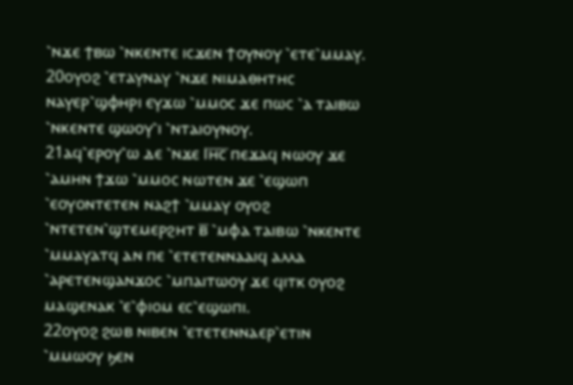⳿ⲛϫⲉ ϯⲃⲱ ⳿ⲛⲕⲉⲛⲧⲉ ⲓⲥϫⲉⲛ ϯⲟⲩⲛⲟⲩ ⳿ⲉⲧⲉ⳿ⲙⲙⲁⲩ.
20ⲟⲩⲟϩ ⳿ⲉⲧⲁⲩⲛⲁⲩ ⳿ⲛϫⲉ ⲛⲓⲙⲁⲑⲏⲧⲏⲥ ⲛⲁⲩⲉⲣ⳿ϣⲫⲏⲣⲓ ⲉⲩϫⲱ ⳿ⲙⲙⲟⲥ ϫⲉ ⲡⲱⲥ ⳿ⲁ ⲧⲁⲓⲃⲱ ⳿ⲛⲕⲉⲛⲧⲉ ϣⲱⲟⲩ⳿ⲓ ⳿ⲛⲧⲁⲓⲟⲩⲛⲟⲩ.
21ⲁϥ⳿ⲉⲣⲟⲩ⳿ⲱ ⲇⲉ ⳿ⲛϫⲉ Ⲓⲏ̅ⲥ̅ ⲡⲉϫⲁϥ ⲛⲱⲟⲩ ϫⲉ ⳿ⲁⲙⲏⲛ ϯϫⲱ ⳿ⲙⲙⲟⲥ ⲛⲱⲧⲉⲛ ϫⲉ ⳿ⲉϣⲱⲡ ⳿ⲉⲟⲩⲟⲛⲧⲉⲧⲉⲛ ⲛⲁϩϯ ⳿ⲙⲙⲁⲩ ⲟⲩⲟϩ ⳿ⲛⲧⲉⲧⲉⲛ⳿ϣⲧⲉⲙⲉⲣϩⲏⲧ ⲃ̅ ⳿ⲙⲫⲁ ⲧⲁⲓⲃⲱ ⳿ⲛⲕⲉⲛⲧⲉ ⳿ⲙⲙⲁⲩⲁⲧϥ ⲁⲛ ⲡⲉ ⳿ⲉⲧⲉⲧⲉⲛⲛⲁⲁⲓϥ ⲁⲗⲗⲁ ⳿ⲁⲣⲉⲧⲉⲛϣⲁⲛϫⲟⲥ ⳿ⲙⲡⲁⲓⲧⲱⲟⲩ ϫⲉ ϥⲓⲧⲕ ⲟⲩⲟϩ ⲙⲁϣⲉⲛⲁⲕ ⳿ⲉ⳿ⲫⲓⲟⲙ ⲉⲥ⳿ⲉϣⲱⲡⲓ.
22ⲟⲩⲟϩ ϩⲱⲃ ⲛⲓⲃⲉⲛ ⳿ⲉⲧⲉⲧⲉⲛⲛⲁⲉⲣ⳿ⲉⲧⲓⲛ ⳿ⲙⲙⲱⲟⲩ ϧⲉⲛ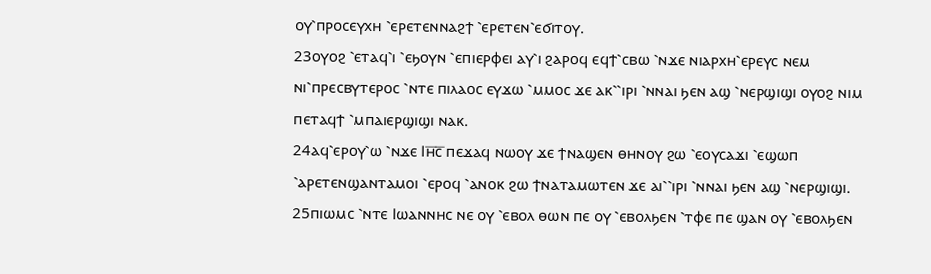ⲟⲩ⳿ⲡⲣⲟⲥⲉⲩⲭⲏ ⳿ⲉⲣⲉⲧⲉⲛⲛⲁϩϯ ⳿ⲉⲣⲉⲧⲉⲛ⳿ⲉϭⲓⲧⲟⲩ.
23ⲟⲩⲟϩ ⳿ⲉⲧⲁϥ⳿ⲓ ⳿ⲉϧⲟⲩⲛ ⳿ⲉⲡⲓⲉⲣⲫⲉⲓ ⲁⲩ⳿ⲓ ϩⲁⲣⲟϥ ⲉϥϯ⳿ⲥⲃⲱ ⳿ⲛϫⲉ ⲛⲓⲁⲣⲭⲏ⳿ⲉⲣⲉⲩⲥ ⲛⲉⲙ ⲛⲓ⳿ⲡⲣⲉⲥⲃⲩⲧⲉⲣⲟⲥ ⳿ⲛⲧⲉ ⲡⲓⲗⲁⲟⲥ ⲉⲩϫⲱ ⳿ⲙⲙⲟⲥ ϫⲉ ⲁⲕ⳿⳿ⲓⲣⲓ ⳿ⲛⲛⲁⲓ ϧⲉⲛ ⲁϣ ⳿ⲛⲉⲣϣⲓϣⲓ ⲟⲩⲟϩ ⲛⲓⲙ ⲡⲉⲧⲁϥϯ ⳿ⲙⲡⲁⲓⲉⲣϣⲓϣⲓ ⲛⲁⲕ.
24ⲁϥ⳿ⲉⲣⲟⲩ⳿ⲱ ⳿ⲛϫⲉ Ⲓⲏ̅ⲥ̅ ⲡⲉϫⲁϥ ⲛⲱⲟⲩ ϫⲉ ϯⲛⲁϣⲉⲛ ⲑⲏⲛⲟⲩ ϩⲱ ⳿ⲉⲟⲩⲥⲁϫⲓ ⳿ⲉϣⲱⲡ ⳿ⲁⲣⲉⲧⲉⲛϣⲁⲛⲧⲁⲙⲟⲓ ⳿ⲉⲣⲟϥ ⳿ⲁⲛⲟⲕ ϩⲱ ϯⲛⲁⲧⲁⲙⲱⲧⲉⲛ ϫⲉ ⲁⲓ⳿⳿ⲓⲣⲓ ⳿ⲛⲛⲁⲓ ϧⲉⲛ ⲁϣ ⳿ⲛⲉⲣϣⲓϣⲓ.
25ⲡⲓⲱⲙⲥ ⳿ⲛⲧⲉ Ⲓⲱⲁⲛⲛⲏⲥ ⲛⲉ ⲟⲩ ⳿ⲉⲃⲟⲗ ⲑⲱⲛ ⲡⲉ ⲟⲩ ⳿ⲉⲃⲟⲗϧⲉⲛ ⳿ⲧⲫⲉ ⲡⲉ ϣⲁⲛ ⲟⲩ ⳿ⲉⲃⲟⲗϧⲉⲛ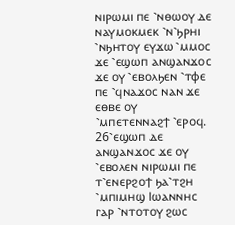ⲛⲓⲣⲱⲙⲓ ⲡⲉ ⳿ⲛⲑⲱⲟⲩ ⲇⲉ ⲛⲁⲩⲙⲟⲕⲙⲉⲕ ⳿ⲛ⳿ϧⲣⲏⲓ ⳿ⲛϧⲏⲧⲟⲩ ⲉⲩϫⲱ ⳿ⲙⲙⲟⲥ ϫⲉ ⳿ⲉϣⲱⲡ ⲁⲛϣⲁⲛϫⲟⲥ ϫⲉ ⲟⲩ ⳿ⲉⲃⲟⲗϧⲉⲛ ⳿ⲧⲫⲉ ⲡⲉ ⳿ϥⲛⲁϫⲟⲥ ⲛⲁⲛ ϫⲉ ⲉⲑⲃⲉ ⲟⲩ ⳿ⲙⲡⲉⲧⲉⲛⲛⲁϩϯ ⳿ⲉⲣⲟϥ.
26⳿ⲉϣⲱⲡ ⲇⲉ ⲁⲛϣⲁⲛϫⲟⲥ ϫⲉ ⲟⲩ ⳿ⲉⲃⲟⲗⲉⲛ ⲛⲓⲣⲱⲙⲓ ⲡⲉ ⲧ⳿ⲉⲛⲉⲣϩⲟϯ ϧⲁ⳿ⲧϩⲏ ⳿ⲙⲡⲓⲙⲏϣ Ⲓⲱⲁⲛⲛⲏⲥ ⲅⲁⲣ ⳿ⲛⲧⲟⲧⲟⲩ ϩⲱⲥ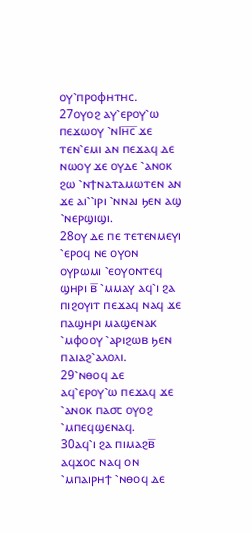ⲟⲩ⳿ⲡⲣⲟⲫⲏⲧⲏⲥ.
27ⲟⲩⲟϩ ⲁⲩ⳿ⲉⲣⲟⲩ⳿ⲱ ⲡⲉϫⲱⲟⲩ ⳿ⲛⲒⲏ̅ⲥ̅ ϫⲉ ⲧⲉⲛ⳿ⲉⲙⲓ ⲁⲛ ⲡⲉϫⲁϥ ⲇⲉ ⲛⲱⲟⲩ ϫⲉ ⲟⲩⲇⲉ ⳿ⲁⲛⲟⲕ ϩⲱ ⳿ⲛϯⲛⲁⲧⲁⲙⲱⲧⲉⲛ ⲁⲛ ϫⲉ ⲁⲓ⳿⳿ⲓⲣⲓ ⳿ⲛⲛⲁⲓ ϧⲉⲛ ⲁϣ ⳿ⲛⲉⲣϣⲓϣⲓ.
28ⲟⲩ ⲇⲉ ⲡⲉ ⲧⲉⲧⲉⲛⲙⲉⲩⲓ ⳿ⲉⲣⲟϥ ⲛⲉ ⲟⲩⲟⲛ ⲟⲩⲣⲱⲙⲓ ⳿ⲉⲟⲩⲟⲛⲧⲉϥ ϣⲏⲣⲓ ⲃ̅ ⳿ⲙⲙⲁⲩ ⲁϥ⳿ⲓ ϩⲁ ⲡⲓϩⲟⲩⲓⲧ ⲡⲉϫⲁϥ ⲛⲁϥ ϫⲉ ⲡⲁϣⲏⲣⲓ ⲙⲁϣⲉⲛⲁⲕ ⳿ⲙⲫⲟⲟⲩ ⳿ⲁⲣⲓϩⲱⲃ ϧⲉⲛ ⲡⲁⲓⲁϩ⳿ⲁⲗⲟⲗⲓ.
29⳿ⲛⲑⲟϥ ⲇⲉ ⲁϥ⳿ⲉⲣⲟⲩ⳿ⲱ ⲡⲉϫⲁϥ ϫⲉ ⳿ⲁⲛⲟⲕ ⲡⲁ⳪ ⲟⲩⲟϩ ⳿ⲙⲡⲉϥϣⲉⲛⲁϥ.
30ⲁϥ⳿ⲓ ϩⲁ ⲡⲓⲙⲁϩⲃ̅ ⲁϥϫⲟⲥ ⲛⲁϥ ⲟⲛ ⳿ⲙⲡⲁⲓⲣⲏϯ ⳿ⲛⲑⲟϥ ⲇⲉ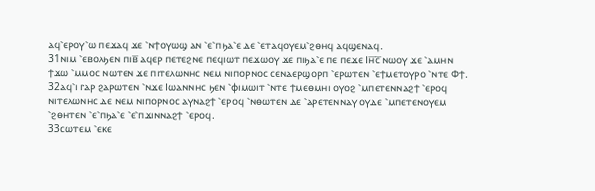ⲁϥ⳿ⲉⲣⲟⲩ⳿ⲱ ⲡⲉϫⲁϥ ϫⲉ ⳿ⲛϯⲟⲩⲱϣ ⲁⲛ ⳿ⲉ⳿ⲡϧⲁ⳿ⲉ ⲇⲉ ⳿ⲉⲧⲁϥⲟⲩⲉⲙ⳿ϩⲑⲏϥ ⲁϥϣⲉⲛⲁϥ.
31ⲛⲓⲙ ⳿ⲉⲃⲟⲗϧⲉⲛ ⲡⲓⲃ̅ ⲁϥⲉⲣ ⲡⲉⲧⲉϩⲛⲉ ⲡⲉϥⲓⲱⲧ ⲡⲉϫⲱⲟⲩ ϫⲉ ⲡⲓϧⲁ⳿ⲉ ⲡⲉ ⲡⲉϫⲉ Ⲓⲏ̅ⲥ̅ ⲛⲱⲟⲩ ϫⲉ ⳿ⲁⲙⲏⲛ ϯϫⲱ ⳿ⲙⲙⲟⲥ ⲛⲱⲧⲉⲛ ϫⲉ ⲡⲓⲧⲉⲗⲱⲛⲏⲥ ⲛⲉⲙ ⲛⲓⲡⲟⲣⲛⲟⲥ ⲥⲉⲛⲁⲉⲣϣⲟⲣⲡ ⳿ⲉⲣⲱⲧⲉⲛ ⳿ⲉϯⲙⲉⲧⲟⲩⲣⲟ ⳿ⲛⲧⲉ Ⲫϯ.
32ⲁϥ⳿ⲓ ⲅⲁⲣ ϩⲁⲣⲱⲧⲉⲛ ⳿ⲛϫⲉ Ⲓⲱⲁⲛⲛⲏⲥ ϧⲉⲛ ⳿ⲫⲓⲙⲱⲓⲧ ⳿ⲛⲧⲉ ϯⲙⲉⲑⲙⲏⲓ ⲟⲩⲟϩ ⳿ⲙⲡⲉⲧⲉⲛⲛⲁϩϯ ⳿ⲉⲣⲟϥ ⲛⲓⲧⲉⲗⲱⲛⲏⲥ ⲇⲉ ⲛⲉⲙ ⲛⲓⲡⲟⲣⲛⲟⲥ ⲁⲩⲛⲁϩϯ ⳿ⲉⲣⲟϥ ⳿ⲛⲑⲱⲧⲉⲛ ⲇⲉ ⳿ⲁⲣⲉⲧⲉⲛⲛⲁⲩ ⲟⲩⲇⲉ ⳿ⲙⲡⲉⲧⲉⲛⲟⲩⲉⲙ ⳿ϩⲑⲏⲧⲉⲛ ⳿ⲉ⳿ⲡϧⲁ⳿ⲉ ⳿ⲉ⳿ⲡϫⲓⲛⲛⲁϩϯ ⳿ⲉⲣⲟϥ.
33ⲥⲱⲧⲉⲙ ⳿ⲉⲕⲉ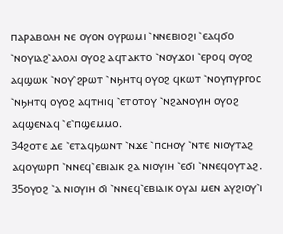ⲡⲁⲣⲁⲃⲟⲗⲏ ⲛⲉ ⲟⲩⲟⲛ ⲟⲩⲣⲱⲙⲓ ⳿ⲛⲛⲉⲃⲓⲟϩⲓ ⳿ⲉⲁϥϭⲟ ⳿ⲛⲟⲩⲓⲁϩ⳿ⲁⲗⲟⲗⲓ ⲟⲩⲟϩ ⲁϥⲧⲁⲕⲧⲟ ⳿ⲛⲟⲩϫⲟⲓ ⳿ⲉⲣⲟϥ ⲟⲩⲟϩ ⲁϥϣⲱⲕ ⳿ⲛⲟⲩ⳿ϩⲣⲱⲧ ⳿ⲛϧⲏⲧϥ ⲟⲩⲟϩ ϥⲕⲱⲧ ⳿ⲛⲟⲩⲡⲩⲣⲅⲟⲥ ⳿ⲛϧⲏⲧϥ ⲟⲩⲟϩ ⲁϥⲧⲏⲓϥ ⳿ⲉⲧⲟⲧⲟⲩ ⳿ⲛϩⲁⲛⲟⲩⲓⲏ ⲟⲩⲟϩ ⲁϥϣⲉⲛⲁϥ ⳿ⲉ⳿ⲡϣⲉⲙⲙⲟ.
34ϩⲟⲧⲉ ⲇⲉ ⳿ⲉⲧⲁϥϧⲱⲛⲧ ⳿ⲛϫⲉ ⳿ⲡⲥⲏⲟⲩ ⳿ⲛⲧⲉ ⲛⲓⲟⲩⲧⲁϩ ⲁϥⲟⲩⲱⲣⲡ ⳿ⲛⲛⲉϥ⳿ⲉⲃⲓⲁⲓⲕ ϩⲁ ⲛⲓⲟⲩⲓⲏ ⳿ⲉϭⲓ ⳿ⲛⲛⲉϥⲟⲩⲧⲁϩ.
35ⲟⲩⲟϩ ⳿ⲁ ⲛⲓⲟⲩⲓⲏ ϭⲓ ⳿ⲛⲛⲉϥ⳿ⲉⲃⲓⲁⲓⲕ ⲟⲩⲁⲓ ⲙⲉⲛ ⲁⲩϩⲓⲟⲩ⳿ⲓ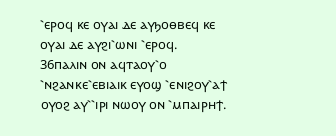⳿ⲉⲣⲟϥ ⲕⲉ ⲟⲩⲁⲓ ⲇⲉ ⲁⲩϧⲟⲑⲃⲉϥ ⲕⲉ ⲟⲩⲁⲓ ⲇⲉ ⲁⲩϩⲓ⳿ⲱⲛⲓ ⳿ⲉⲣⲟϥ.
36ⲡⲁⲗⲓⲛ ⲟⲛ ⲁϥⲧⲁⲟⲩ⳿ⲟ ⳿ⲛϩⲁⲛⲕⲉ⳿ⲉⲃⲓⲁⲓⲕ ⲉⲩⲟϣ ⳿ⲉⲛⲓϩⲟⲩ⳿ⲁϯ ⲟⲩⲟϩ ⲁⲩ⳿⳿ⲓⲣⲓ ⲛⲱⲟⲩ ⲟⲛ ⳿ⲙⲡⲁⲓⲣⲏϯ.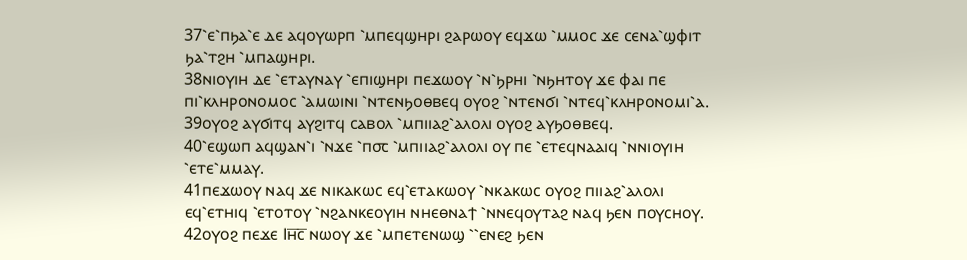37⳿ⲉ⳿ⲡϧⲁ⳿ⲉ ⲇⲉ ⲁϥⲟⲩⲱⲣⲡ ⳿ⲙⲡⲉϥϣⲏⲣⲓ ϩⲁⲣⲱⲟⲩ ⲉϥϫⲱ ⳿ⲙⲙⲟⲥ ϫⲉ ⲥⲉⲛⲁ⳿ϣⲫⲓⲧ ϧⲁ⳿ⲧϩⲏ ⳿ⲙⲡⲁϣⲏⲣⲓ.
38ⲛⲓⲟⲩⲓⲏ ⲇⲉ ⳿ⲉⲧⲁⲩⲛⲁⲩ ⳿ⲉⲡⲓϣⲏⲣⲓ ⲡⲉϫⲱⲟⲩ ⳿ⲛ⳿ϧⲣⲏⲓ ⳿ⲛϧⲏⲧⲟⲩ ϫⲉ ⲫⲁⲓ ⲡⲉ ⲡⲓ⳿ⲕⲗⲏⲣⲟⲛⲟⲙⲟⲥ ⳿ⲁⲙⲱⲓⲛⲓ ⳿ⲛⲧⲉⲛϧⲟⲑⲃⲉϥ ⲟⲩⲟϩ ⳿ⲛⲧⲉⲛϭⲓ ⳿ⲛⲧⲉϥ⳿ⲕⲗⲏⲣⲟⲛⲟⲙⲓ⳿ⲁ.
39ⲟⲩⲟϩ ⲁⲩϭⲓⲧϥ ⲁⲩϩⲓⲧϥ ⲥⲁⲃⲟⲗ ⳿ⲙⲡⲓⲓⲁϩ⳿ⲁⲗⲟⲗⲓ ⲟⲩⲟϩ ⲁⲩϧⲟⲑⲃⲉϥ.
40⳿ⲉϣⲱⲡ ⲁϥϣⲁⲛ⳿ⲓ ⳿ⲛϫⲉ ⳿ⲡ⳪ ⳿ⲙⲡⲓⲓⲁϩ⳿ⲁⲗⲟⲗⲓ ⲟⲩ ⲡⲉ ⳿ⲉⲧⲉϥⲛⲁⲁⲓϥ ⳿ⲛⲛⲓⲟⲩⲓⲏ ⳿ⲉⲧⲉ⳿ⲙⲙⲁⲩ.
41ⲡⲉϫⲱⲟⲩ ⲛⲁϥ ϫⲉ ⲛⲓⲕⲁⲕⲱⲥ ⲉϥ⳿ⲉⲧⲁⲕⲱⲟⲩ ⳿ⲛⲕⲁⲕⲱⲥ ⲟⲩⲟϩ ⲡⲓⲓⲁϩ⳿ⲁⲗⲟⲗⲓ ⲉϥ⳿ⲉⲧⲏⲓϥ ⳿ⲉⲧⲟⲧⲟⲩ ⳿ⲛϩⲁⲛⲕⲉⲟⲩⲓⲏ ⲛⲏⲉⲑⲛⲁϯ ⳿ⲛⲛⲉϥⲟⲩⲧⲁϩ ⲛⲁϥ ϧⲉⲛ ⲡⲟⲩⲥⲏⲟⲩ.
42ⲟⲩⲟϩ ⲡⲉϫⲉ Ⲓⲏ̅ⲥ̅ ⲛⲱⲟⲩ ϫⲉ ⳿ⲙⲡⲉⲧⲉⲛⲱϣ ⳿⳿ⲉⲛⲉϩ ϧⲉⲛ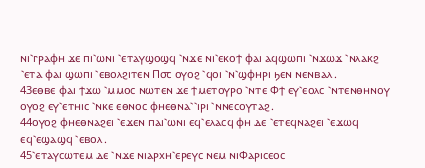ⲛⲓ⳿ⲅⲣⲁⲫⲏ ϫⲉ ⲡⲓ⳿ⲱⲛⲓ ⳿ⲉⲧⲁⲩϣⲟϣϥ ⳿ⲛϫⲉ ⲛⲓ⳿ⲉⲕⲟϯ ⲫⲁⲓ ⲁϥϣⲱⲡⲓ ⳿ⲛϫⲱϫ ⳿ⲛⲗⲁⲕϩ ⳿ⲉⲧⲁ ⲫⲁⲓ ϣⲱⲡⲓ ⳿ⲉⲃⲟⲗϩⲓⲧⲉⲛ Ⲡ⳪ ⲟⲩⲟϩ ⳿ϥⲟⲓ ⳿ⲛ⳿ϣⲫⲏⲣⲓ ϧⲉⲛ ⲛⲉⲛⲃⲁⲗ.
43ⲉⲑⲃⲉ ⲫⲁⲓ ϯϫⲱ ⳿ⲙⲙⲟⲥ ⲛⲱⲧⲉⲛ ϫⲉ ϯⲙⲉⲧⲟⲩⲣⲟ ⳿ⲛⲧⲉ Ⲫϯ ⲉⲩ⳿ⲉⲟⲗⲥ ⳿ⲛⲧⲉⲛⲑⲏⲛⲟⲩ ⲟⲩⲟϩ ⲉⲩ⳿ⲉⲧⲏⲓⲥ ⳿ⲛⲕⲉ ⲉⲑⲛⲟⲥ ⲫⲏⲉⲑⲛⲁ⳿⳿ⲓⲣⲓ ⳿ⲛⲛⲉⲥⲟⲩⲧⲁϩ.
44ⲟⲩⲟϩ ⲫⲏⲉⲑⲛⲁϩⲉⲓ ⳿ⲉϫⲉⲛ ⲡⲁⲓ⳿ⲱⲛⲓ ⲉϥ⳿ⲉⲗⲁⲥϥ ⲫⲏ ⲇⲉ ⳿ⲉⲧⲉϥⲛⲁϩⲉⲓ ⳿ⲉϫⲱϥ ⲉϥ⳿ⲉϣⲁϣϥ ⳿ⲉⲃⲟⲗ.
45⳿ⲉⲧⲁⲩⲥⲱⲧⲉⲙ ⲇⲉ ⳿ⲛϫⲉ ⲛⲓⲁⲣⲭⲏ⳿ⲉⲣⲉⲩⲥ ⲛⲉⲙ ⲛⲓⲪⲁⲣⲓⲥⲉⲟⲥ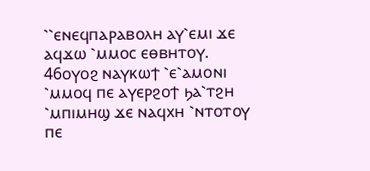⳿⳿ⲉⲛⲉϥⲡⲁⲣⲁⲃⲟⲗⲏ ⲁⲩ⳿ⲉⲙⲓ ϫⲉ ⲁϥϫⲱ ⳿ⲙⲙⲟⲥ ⲉⲑⲃⲏⲧⲟⲩ.
46ⲟⲩⲟϩ ⲛⲁⲩⲕⲱϯ ⳿ⲉ⳿ⲁⲙⲟⲛⲓ ⳿ⲙⲙⲟϥ ⲡⲉ ⲁⲩⲉⲣϩⲟϯ ϧⲁ⳿ⲧϩⲏ ⳿ⲙⲡⲓⲙⲏϣ ϫⲉ ⲛⲁϥⲭⲏ ⳿ⲛⲧⲟⲧⲟⲩ ⲡⲉ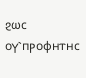ϩⲱⲥ ⲟⲩ⳿ⲡⲣⲟⲫⲏⲧⲏⲥ